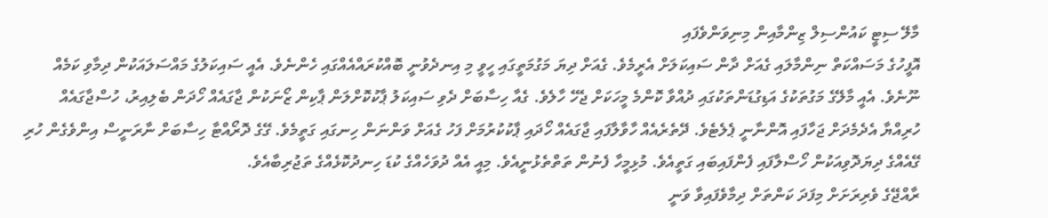މާލޭ ސިޓީ ކައުންސިލް ޒިންމާއިން މިނިވަންވެފައި
އޮފީހުގެ މަސައްކަތް ނިންމާލައި ގެއަށް ދާން ސައިކަލަށް އެރީމެވެ. ގެއަށް ދިޔަ މަގުމަތީގައި ހީވީ މި އިނދެވުނީ ބޮއްކުރައްއެއްގައި ހެންނެވެ. އެއީ ސައިކަލުގެ މައްސަލައަކުން ދިމާވި ކަމެއް ނޫނެވެ. އެއީ މާލޭގެ މަގުތަކުގެ އަޑިގުޑަންތަކުގައި ދުއްވާ ކޮންމެ މީހަކަށް ޖެހޭ ހާލެވެ. ގެއާ ހިސާބަށް ދެވި ސައިކަލު ޕާކުކޮށްލަން ޕާކިން ޒޯނަކުން ޖާގައެއް ހޯދަން ބެލިއިރު، ހުސްޖާގައެއް ހުރިއްޔާ އެދެމެދަށް ޖަހާފައި އޮންނާނީ ޕެލެޓެވެ. ދޭތެރެއެއް ހާވާލާފައި ޖާގައެއް ހޯދައި ޕާކުކުރުމަށް ފަހު ގެއަށް ވަންނަން ހިނގައި ގަތީމެވެ. ގޭގެ ދޮރޯއްޓާ ހިސާބަށް ނާރަނީސް އިންވެގެން ހުރި ގޭއެއްގެ ދިޔަދޮވިއަކުން ހޯސްލާފައި ފެންފައިބައި ގަތީއެވެ. މުޅިމީހާ ފެނުން ތަތްތެޅުނީއެވެ. މިއީ އެއް ދުވަހެއްގެ ކުޑަ ހިނދުކޮޅެއްގެ ތަޖުރިބާއެވެ.
ރާއްޖޭގެ ވެރިރަށަށް މިފަދަ ކަންތަށް ދިމާވެފައިވާ ވަނީ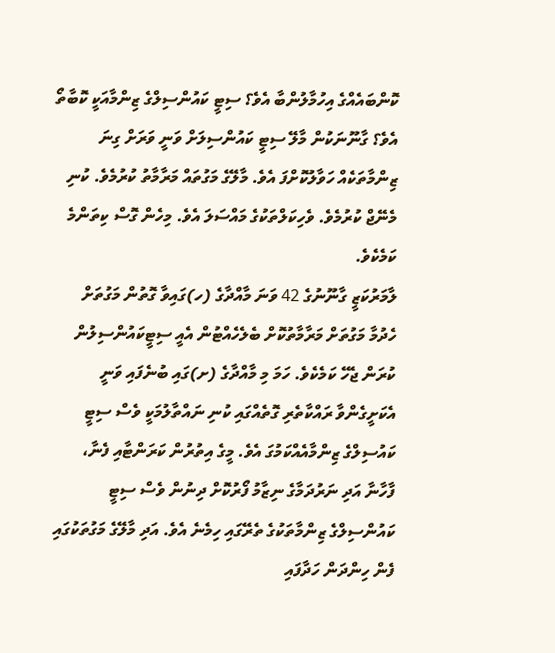ކޮންބައެއްގެ އިހުމާލުންބާ އެވެ؟ ސިޓީ ކައުންސިލްގެ ޒިންމާއަކީ ކޮބާތޯ އެވެ؟ ގާނޫނަކުން މާލޭ ސިޓީ ކައުންސިލަށް ވަނީ ވަރަށް ގިނަ ޒިންމާތަކެއް ހަވާލުކޮށްފަ އެވެ. މާލޭގެ މަގުތައް މަރާމާތު ކުރުމެވެ. ކުނި މެނޭޖް ކުރުމެވެ. ވެހިކަލްތަކުގެ މައްސަލަ އެވެ. މިހެން ގޮސް ކިތަންމެ ކަމެކެވެ.
ލާމަރުކަޒީ ގާނޫނުގެ 42 ވަނަ މާއްދާގެ (ހ)ގައިވާ ގޮތުން މަގުތަށް ހެދުމާ މަގުތަށް މަރާމާތުކޮށް ބެލެހެއްޓުން އެއީ ސިޓީކައުންސިލުން ކުރަން ޖެހޭ ކަމެކެވެ. ހަމަ މި މާއްދާގެ (ށ)ގައި ބުނެފައި ވަނީ އެކަށީގެންވާ ރައްކާތެރި ގޮތެއްގައި ކުނި ނައްތާލުމަކީ ވެސް ސިޓީ ކައުސިލްގެ ޒިންމާއެއްކަމުގަ އެވެ. މީގެ އިތުރުން ކަރަންޓާއި ފެނާ، ފާހާނާ އަދި ނަރުދަމާގެ ނިޒާމު ފޯރުކޮށް ދިނުން ވެސް ސިޓީ ކައުންސިލްގެ ޒިންމާތަކުގެ ތެރޭގައި ހިމެނެ އެވެ. އަދި މާލޭގެ މަގުތަކުގައި ފެން ހިންދަން ހަދާފައި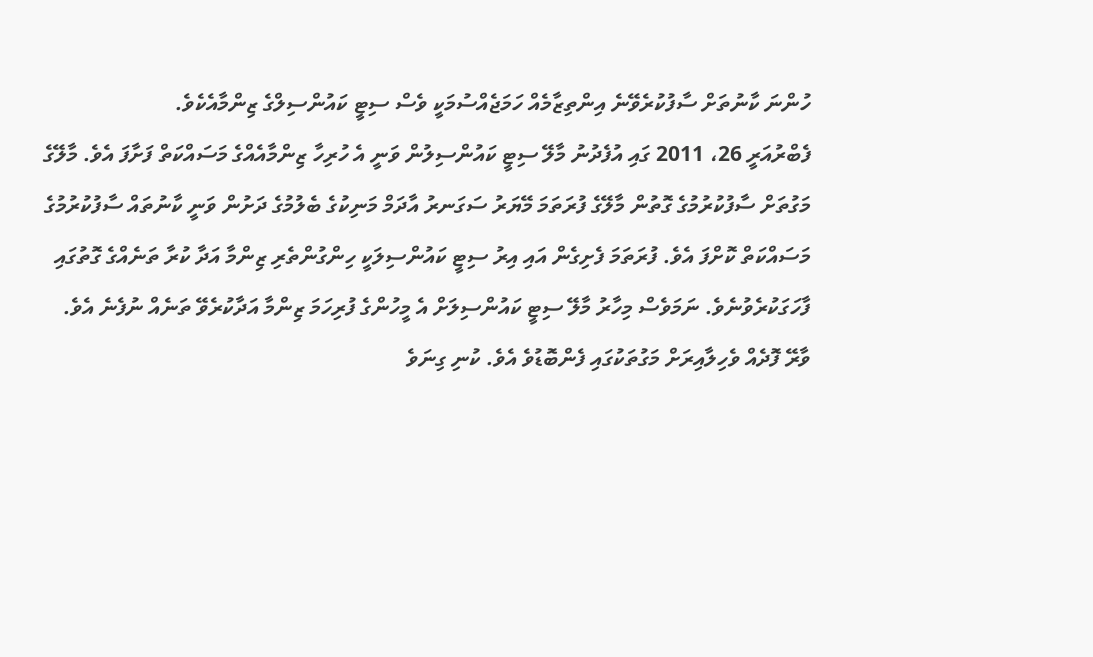ހުންނަ ކާނުތަށް ސާފުކުރެވޭނެ އިންތިޒާމެއް ހަމަޖެއްސުމަކީ ވެސް ސިޓީ ކައުންސިލްގެ ޒިންމާއެކެވެ.
ފެބްރުއަރީ 26، 2011 ގައި އުފެދުނު މާލޭ ސިޓީ ކައުންސިލުން ވަނީ އެ ހުރިހާ ޒިންމާއެއްގެ މަސައްކަތް ފަށާފަ އެވެ. މާލޭގެ މަގުތަށް ސާފުކުރުމުގެ ގޮތުން މާލޭގެ ފުރަތަމަ މޭޔަރު ސަގަނރު އާދަމް މަނިކުގެ ބެލުމުގެ ދަށުން ވަނީ ކާނުތައް ސާފުކުރުމުގެ މަސައްކަތް ކޮށްފަ އެވެ. ފުރަތަމަ ފެށިގެން އައި އިރު ސިޓީ ކައުންސިލަކީ ހިންގުންތެރި ޒިންމާ އަދާ ކުރާ ތަނެއްގެ ގޮތުގައި ފާހަގަކުރެވުނެވެ. ނަމަވެސް މިހާރު މާލޭ ސިޓީ ކައުންސިލަށް އެ މީހުންގެ ފުރިހަމަ ޒިންމާ އަދާކުރެވޭ ތަނެއް ނުފެނެ އެވެ. ވާރޭ ފޮދެއް ވެހިލާއިރަށް މަގުތަކުގައި ފެންބޮޑުވެ އެވެ. ކުނި ގިނަވެ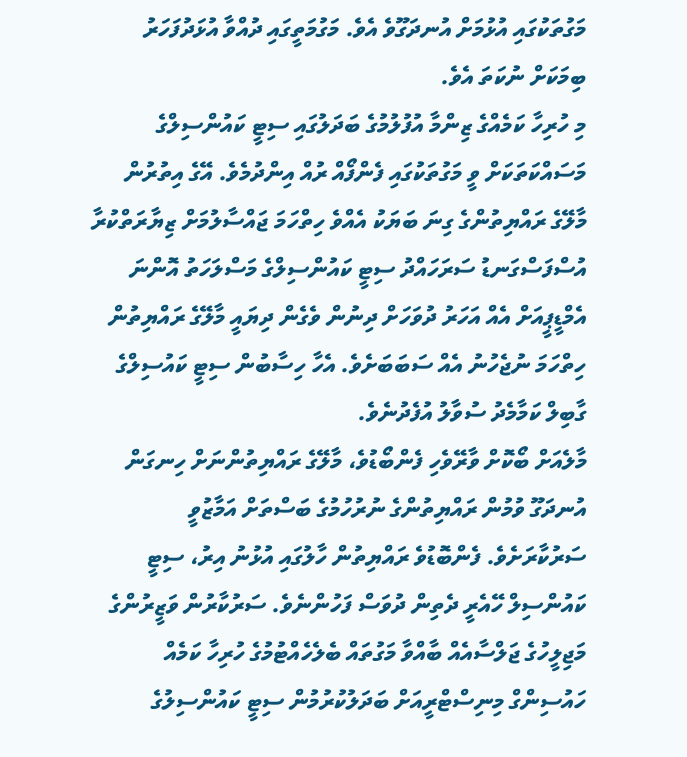މަގުތަކުގައި އުޅުމަށް އުނދަގޫވެ އެވެ. މަގުމަތީގައި ދުއްވާ އުޅަދުފަހަރު ބިމަކަށް ނުކަތަ އެވެ.
މި ހުރިހާ ކަމެއްގެ ޒިންމާ އުފުލުމުގެ ބަދަލުގައި ސިޓީ ކައުންސިލްގެ މަސައްކަތަކަށް ވީ މަގުތަކުގައި ފެންފޯއް ރުއް އިންދުމެވެ. އޭގެ އިތުރުން މާލޭގެ ރައްޔިތުންގެ ގިނަ ބަޔަކު އެއްވެ ހިތްހަމަ ޖައްސާލުމަށް ޒިޔާރަތްކުރާ އުސްފަސްގަނޑު ސަރަހައްދު ސިޓީ ކައުންސިލްގެ މަސްލަހަތު އޮންނަ އެމްޑީޕީއަށް އެއް އަހަރު ދުވަހަށް ދިނުން ވެގެން ދިޔައީ މާލޭގެ ރައްޔިތުން ހިތްހަމަ ނުޖެހުނު އެއް ސަބަބަށެވެ. އެހާ ހިސާބުން ސިޓީ ކައުސިލްގެ ގާބިލް ކަމާމެދު ސުވާލު އުފެދުނެވެ.
މާލެއަށް ބޯކޮށް ވާރޭވެހި ފެންބޯޑުވެ، މާލޭގެ ރައްޔިތުންނަށް ހިނގަން އުނދަގޫ ވުމުން ރައްޔިތުންގެ ނުރުހުމުގެ ބަސްތަށް އަމާޒުވީ ސަރުކާރަށެވެ. ފެންބޮޑުވެ ރައްޔިތުން ހާލުގައި އުޅުނު އިރު، ސިޓީ ކައުންސިލް ހޭއެރީ ދެތިން ދުވަސް ފަހުންނެވެ. ސަރުކާރުން ވަޒީރުންގެ މަޖިލީހުގެ ޖަލްސާއެއް ބާއްވާ މަގުތައް ބެލެހެއްޓުމުގެ ހުރިހާ ކަމެއް ހައުސިންގް މިނިސްޓްރީއަށް ބަދަލުކުރުމުން ސިޓީ ކައުންސިލުގެ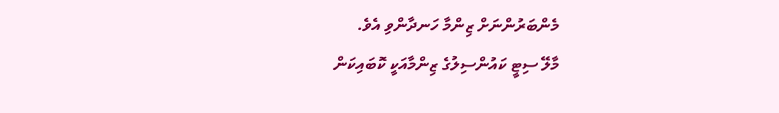މެންބަރުންނަށް ޒިންމާ ހަނދާންވި އެވެ.
މާލޭ ސިޓީ ކައުންސިލުގެ ޒިންމާއަކީ ކޮބައިކަން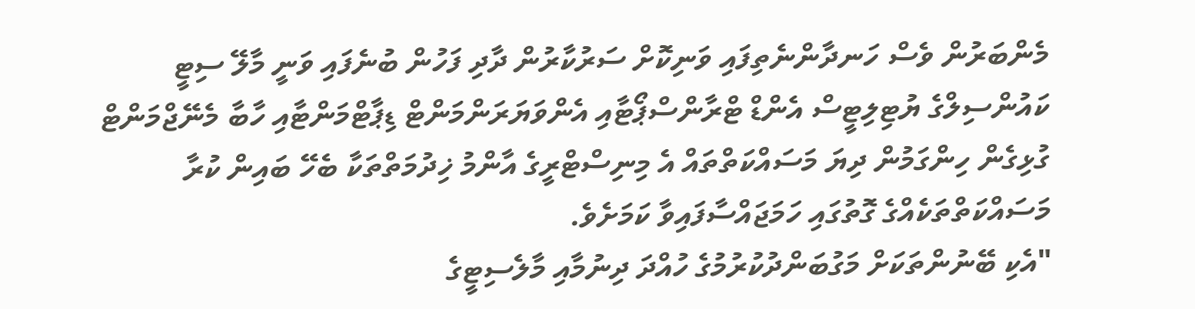މެންބަރުން ވެސް ހަނދާންނެތިފައި ވަނިކޮށް ސަރުކާރުން ދާދި ފަހުން ބުނެފައި ވަނީ މާލޭ ސިޓީ ކައުންސިލްގެ ޔުޓިލިޓީސް އެންޑް ޓްރާންސްޕޯޓާއި އެންވަޔަރަންމަންޓް ޑިޕާޓްމަންޓާއި ހާބާ މެނޭޖްމަންޓް ގުޅިގެން ހިންގަމުން ދިޔަ މަސައްކަތްތައް އެ މިނިސްޓްރީގެ އާންމު ޚިދުމަތްތަކާ ބެހޭ ބައިން ކުރާ މަސައްކަތްތަކެއްގެ ގޮތުގައި ހަމަޖައްސާފައިވާ ކަމަށެވެ.
"އެކި ބޭނުންތަކަށް މަގުބަންދުކުރުމުގެ ހުއްދަ ދިނުމާއި މާލެސިޓީގެ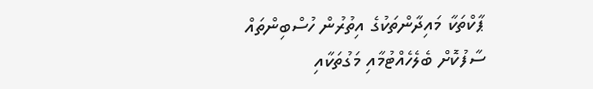ޕާކްތަކާ މައިދާންތަކުގެ އިތުރުން ހުސްބިންތައް ސާފުކޮށް ބެލެހެއްޓުމާއި މަގުތަކާއި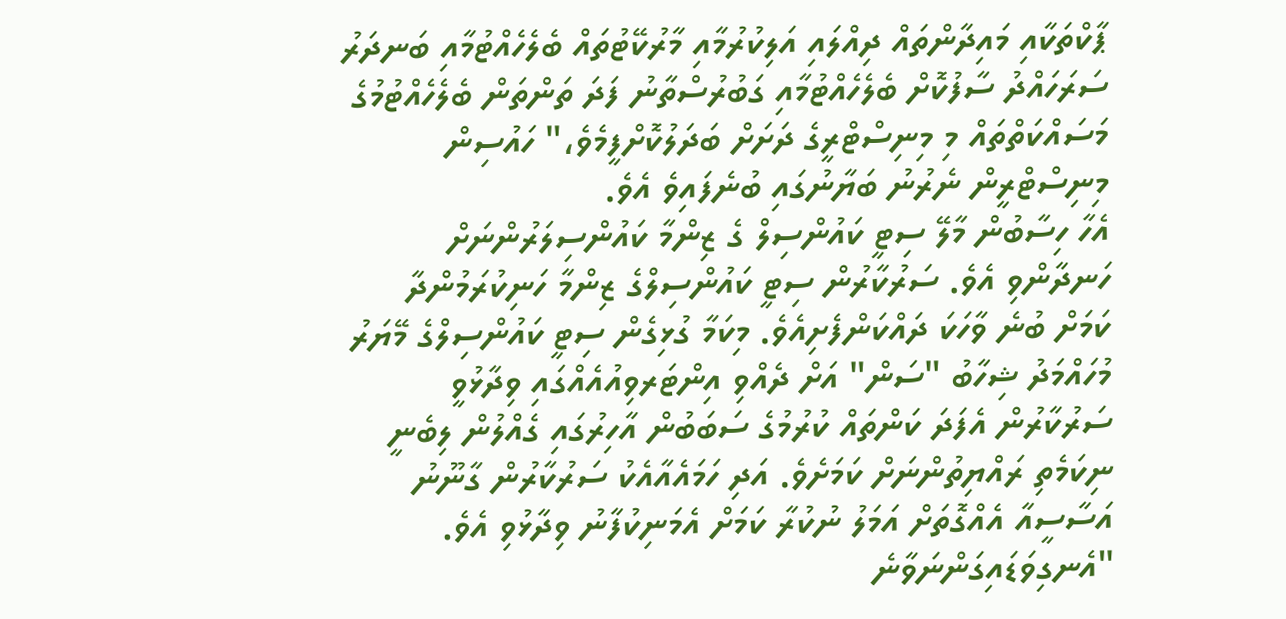ޕާކްތަކާއި މައިދާންތައް ދިއްލައި އަލިކުރުމާއި މާރުކޭޓުތައް ބެލެހެއްޓުމާއި ބަނދަރު ސަރަހައްދު ސާފުކޮށް ބެލެހެއްޓުމާއި ގަބުރުސްތާނު ފަދަ ތަންތަން ބެލެހެއްޓުމުގެ މަސައްކަތްތައް މި މިނިސްޓްރީގެ ދަށަށް ބަދަލުކޮށްފީމެވެ،" ހައުސިން މިނިސްޓްރީން ނެރުނު ބަޔާނުގައި ބުނެފައިވެ އެވެ.
އެހާ ހިސާބުން މާލޭ ސިޓީ ކައުންސިލް ގެ ޒިންމާ ކައުންސިލަރުންނަށް ހަނދާންވި އެވެ. ސަރުކާރުން ސިޓީ ކައުންސިލްގެ ޒިންމާ ހަނިކުރަމުންދާ ކަމަށް ބުނެ ވާހަކަ ދައްކަންފެށިއެވެ. މިކަމާ ގުޅިގެން ސިޓީ ކައުންސިލްގެ މޭޔަރު މުހައްމަދު ޝިހާބު "ސަން" އަށް ދެއްވި އިންޓަރވިއުއެއްގައި ވިދާޅުވީ ސަރުކާރުން އެފަދަ ކަންތައް ކުރުމުގެ ސަބަބުން އާހިރުގައި ގެއްލުން ލިބެނީ ނިކަމެތި ރައްޔިތުންނަށް ކަމަށެވެ. އަދި ހަމައެއާއެކު ސަރުކާރުން ގާނޫނު އަސާސީއާ އެއްގޮތަށް އަމަލު ނުކުރާ ކަމަށް އެމަނިކުފާނު ވިދާޅުވި އެވެ.
"އެނގިވަޑައިގަންނަވާނެ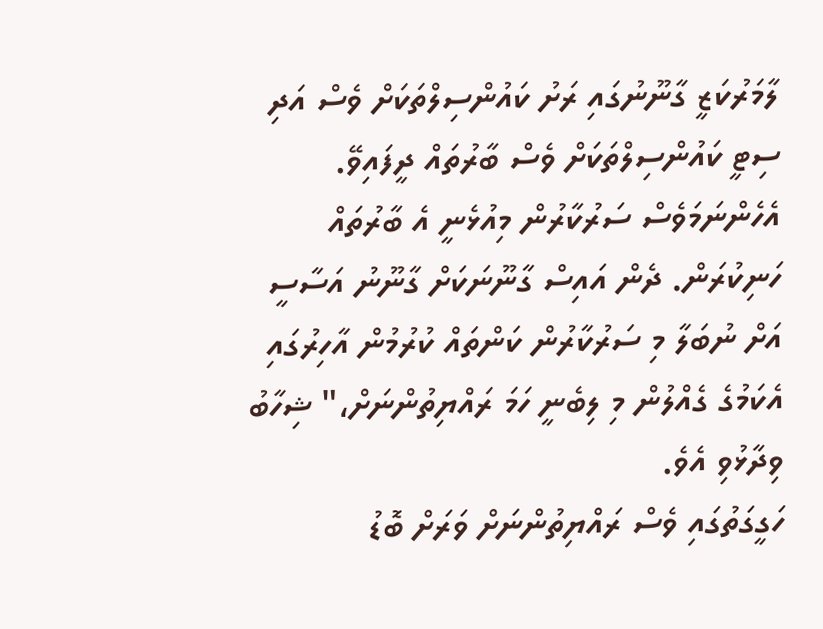ލާމަރުކަޒީ ގާނޫނުގައި ރަށު ކައުންސިލްތަކަށް ވެސް އަދި ސިޓީ ކައުންސިލްތަކަށް ވެސް ބާރުތައް ދީފައިވޭ. އެހެންނަމަވެސް ސަރުކާރުން މިއުޅެނީ އެ ބާރުތައް ހަނިކުރަން. ދެން އައިސް ގާނޫނަކަށް ގާނޫނު އަސާސީ އަށް ނުބަލާ މި ސަރުކާރުން ކަންތައް ކުރުމުން އާހިރުގައި އެކަމުގެ ގެއްލުން މި ލިބެނީ ހަމަ ރައްޔިތުންނަށް،" ޝިހާބު ވިދާޅުވި އެވެ.
ހަގީގަތުގައި ވެސް ރައްޔިތުންނަށް ވަރަށް ބޮޑު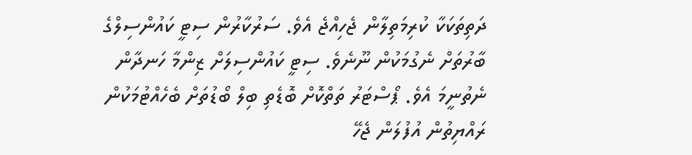ދަތިތަކަކާ ކުރިމަތިލާން ޖެހިއްޖެ އެވެ. ސަރުކާރުން ސިޓީ ކައުންސިލްގެ ބާރުތަށް ނެގުމަކުން ނޫނެވެ. ސިޓީ ކައުންސިލަށް ޒިންމާ ހަނދާން ނެތުނީމަ އެވެ. ޕޯސްޓަރު ތަތްކޮށް ބޮޑެތި ބިލް ބޯޑުތަށް ބެހެއްޓުމަކުން ރައްޔިތުން އުފުލަން ޖެހޭ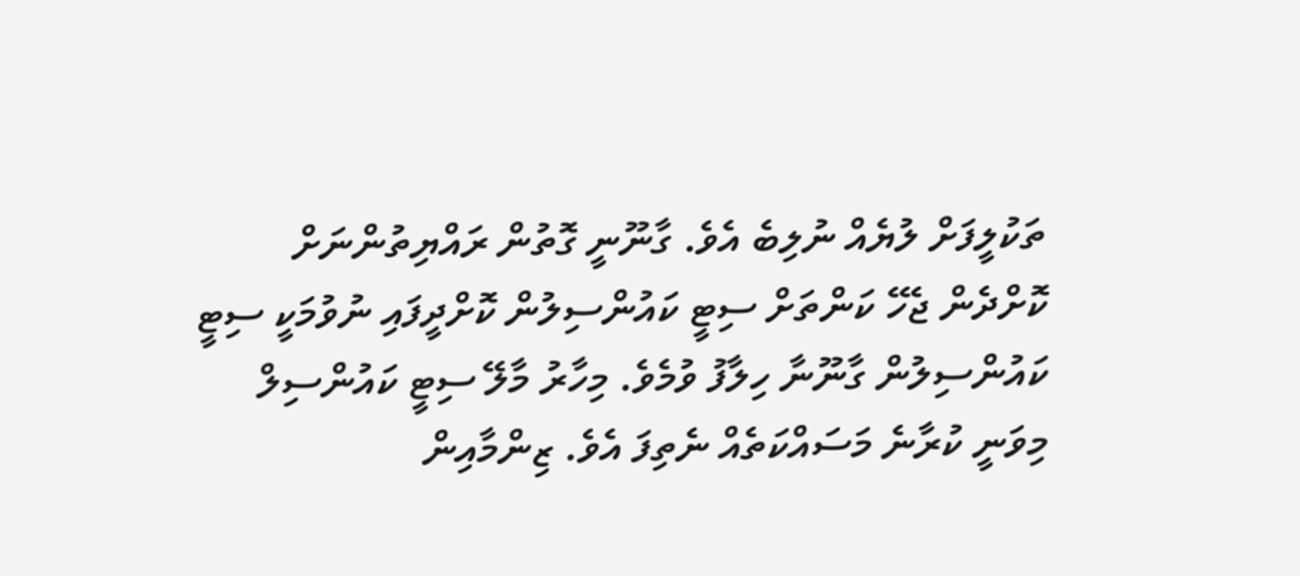ތަކުލީފަށް ލުޔެއް ނުލިބެ އެވެ. ގާނޫނީ ގޮތުން ރައްޔިތުންނަށް ކޮށްދެން ޖެހޭ ކަންތަށް ސިޓީ ކައުންސިލުން ކޮށްދީފައި ނުވުމަކީ ސިޓީ ކައުންސިލުން ގާނޫނާ ހިލާފު ވުމެވެ. މިހާރު މާލޭ ސިޓީ ކައުންސިލް މިވަނީ ކުރާނެ މަސައްކަތެއް ނެތިފަ އެވެ. ޒިންމާއިން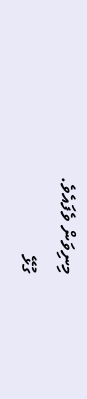މިނިވަން ވެފައެވެ.
ގުޅޭ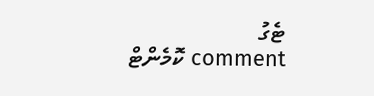ޓެގު
comment ކޮމެންޓް